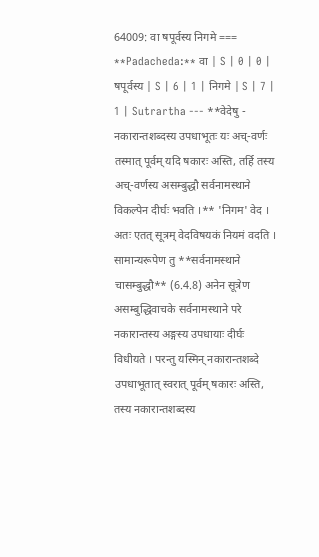64009: वा षपूर्वस्य निगमे === **Padacheda:** वा | S | 0 | 0 | षपूर्वस्य | S | 6 | 1 | निगमे | S | 7 | 1 | Sutrartha --- **वेदेषु - नकारान्तशब्दस्य उपधाभूतः यः अच्-वर्णः तस्मात् पूर्वम् यदि षकारः अस्ति, तर्हि तस्य अच्-वर्णस्य असम्बुद्धौ सर्वनामस्थाने विकल्पेन दीर्घः भवति ।** 'निगम' वेद । अतः एतत् सूत्रम् वेदविषयकं नियमं वदति । सामान्यरूपेण तु **सर्वनामस्थाने चासम्बुद्धौ** (6.4.8) अनेन सूत्रेण असम्बुद्धिवाचके सर्वनामस्थाने परे नकारान्तस्य अङ्गस्य उपधायाः दीर्घः विधीयते । परन्तु यस्मिन् नकारान्तशब्दे उपधाभूतात् स्वरात् पूर्वम् षकारः अस्ति, तस्य नकारान्तशब्दस्य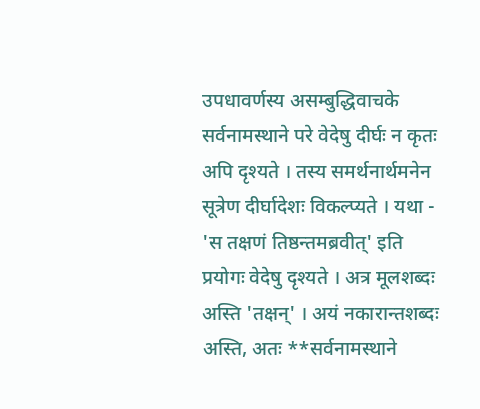उपधावर्णस्य असम्बुद्धिवाचके सर्वनामस्थाने परे वेदेषु दीर्घः न कृतः अपि दृश्यते । तस्य समर्थनार्थमनेन सूत्रेण दीर्घादेशः विकल्प्यते । यथा - 'स तक्षणं तिष्ठन्तमब्रवीत्' इति प्रयोगः वेदेषु दृश्यते । अत्र मूलशब्दः अस्ति 'तक्षन्' । अयं नकारान्तशब्दः अस्ति, अतः **सर्वनामस्थाने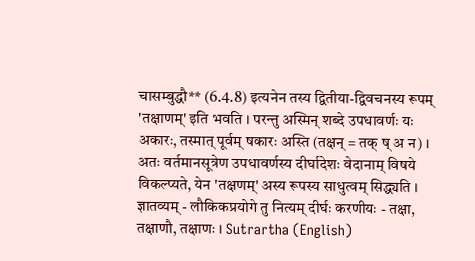चासम्बुद्धौ** (6.4.8) इत्यनेन तस्य द्वितीया-द्विवचनस्य रूपम् 'तक्षाणम्' इति भवति । परन्तु अस्मिन् शब्दे उपधावर्णः यः अकारः, तस्मात् पूर्वम् षकारः अस्ति (तक्षन् = तक् ष् अ न) । अतः वर्तमानसूत्रेण उपधावर्णस्य दीर्घादेशः वेदानाम् विषये विकल्प्यते, येन 'तक्षणम्' अस्य रूपस्य साधुत्वम् सिद्ध्यति । ज्ञातव्यम् - लौकिकप्रयोगे तु नित्यम् दीर्घः करणीयः - तक्षा, तक्षाणौ, तक्षाणः । Sutrartha (English)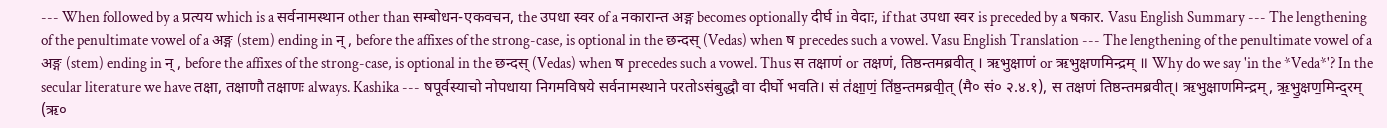--- When followed by a प्रत्यय which is a सर्वनामस्थान other than सम्बोधन-एकवचन, the उपधा स्वर of a नकारान्त अङ्ग becomes optionally दीर्घ in वेदाः, if that उपधा स्वर is preceded by a षकार. Vasu English Summary --- The lengthening of the penultimate vowel of a अङ्ग (stem) ending in न् , before the affixes of the strong-case, is optional in the छन्दस् (Vedas) when ष precedes such a vowel. Vasu English Translation --- The lengthening of the penultimate vowel of a अङ्ग (stem) ending in न् , before the affixes of the strong-case, is optional in the छन्दस् (Vedas) when ष precedes such a vowel. Thus स तक्षाणं or तक्षणं, तिष्ठन्तमब्रवीत् । ऋभुक्षाणं or ऋभुक्षणमिन्द्रम् ॥ Why do we say 'in the *Veda*'? In the secular literature we have तक्षा, तक्षाणौ तक्षाणः always. Kashika --- षपूर्वस्याचो नोपधाया निगमविषये सर्वनामस्थाने परतोऽसंबुद्धौ वा दीर्घो भवति। स॑ त॑क्षा॒णं॒ ति॑ष्ठ॒न्तमब्रवी॒त् (मै० सं० २.४.१), स तक्षणं तिष्ठन्तमब्रवीत्। ऋभुक्षाणमिन्द्रम्, ऋ॒भु॒क्षण॒मिन्द्॒रम् (ऋ०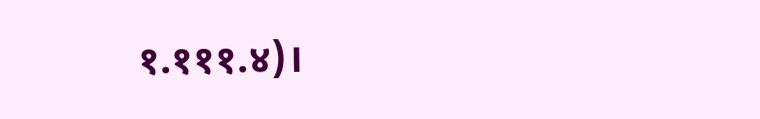१.१११.४)।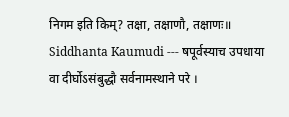निगम इति किम्? तक्षा, तक्षाणौ, तक्षाणः॥ Siddhanta Kaumudi --- षपूर्वस्याच उपधाया वा दीर्घोऽसंबुद्धौ सर्वनामस्थाने परे ।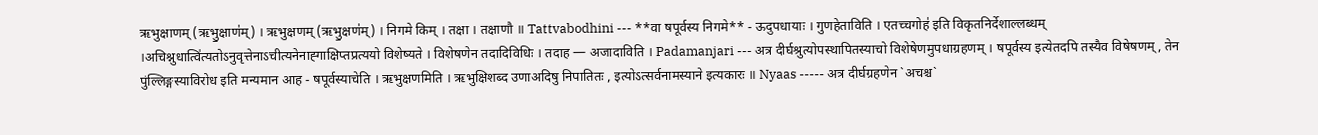ऋभुक्षाणम् (ऋभु॒क्षाण॑म्) । ऋभुक्षणम् (ऋभु॒क्षण॑म्) । निगमे किम् । तक्षा । तक्षाणौ ॥ Tattvabodhini --- **वा षपूर्वस्य निगमे** - ऊदुपधायाः । गुणहेताविति । एतच्चगोह॑ इति विकृतनिर्देशाल्लब्धम् ।अचिश्नुधात्वि॑त्यतोऽनुवृत्तेनाऽचीत्यनेनाह्गाक्षिप्तप्रत्ययो विशेष्यते । विशेषणेन तदादिविधिः । तदाह — अजादाविति । Padamanjari --- अत्र दीर्घश्रुत्योपस्थापितस्याचो विशेषेणमुपधाग्रहणम् । षपूर्वस्य इत्येतदपि तस्यैव विषेषणम्, तेन पुंल्लिङ्गस्याविरोध इति मन्यमान आह - षपूर्वस्याचेति । ऋभुक्षणमिति । ऋभुक्षिशब्द उणाअदिषु निपातितः , इत्योऽत्सर्वनामस्याने इत्यकारः ॥ Nyaas ----- अत्र दीर्घग्रहणेन `अचश्च`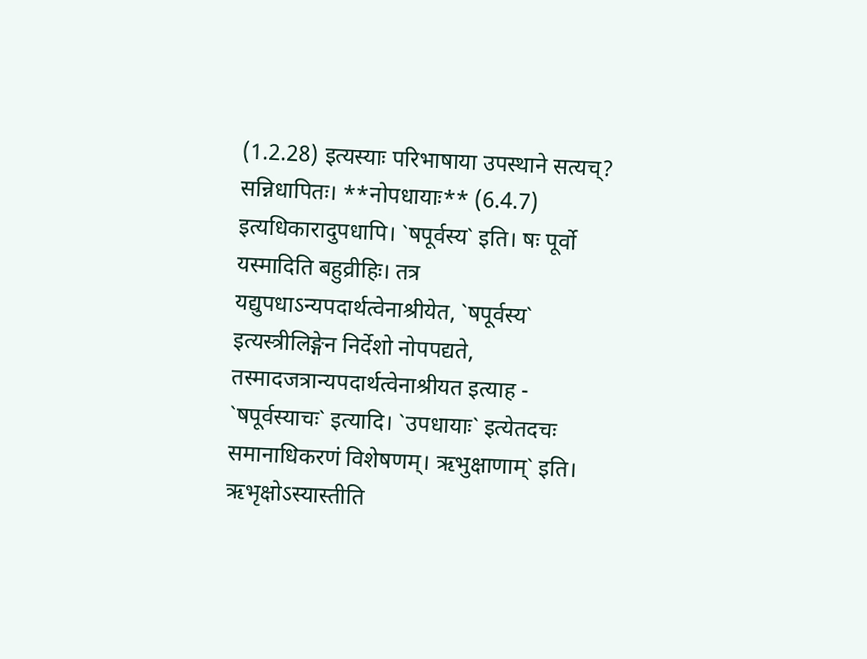(1.2.28) इत्यस्याः परिभाषाया उपस्थाने सत्यच्? सन्निधापितः। **नोपधायाः** (6.4.7) इत्यधिकारादुपधापि। `षपूर्वस्य` इति। षः पूर्वो यस्मादिति बहुव्रीहिः। तत्र यद्युपधाऽन्यपदार्थत्वेनाश्रीयेत, `षपूर्वस्य` इत्यस्त्रीलिङ्गेन निर्देशो नोपपद्यते, तस्मादजत्रान्यपदार्थत्वेनाश्रीयत इत्याह - `षपूर्वस्याचः` इत्यादि। `उपधायाः` इत्येतदचः समानाधिकरणं विशेषणम्। ऋभुक्षाणाम्` इति। ऋभृक्षोऽस्यास्तीति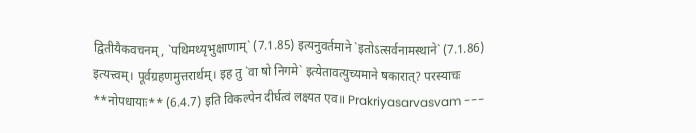द्वितीयैकवचनम्, `पथिमथ्यृभुक्षाणाम्` (7.1.85) इत्यनुवर्तमाने `इतोऽत्सर्वनामस्थाने` (7.1.86) इत्यत्त्वम्। पूर्वग्रहणमुत्तरार्थम्। इह तु `वा षो निगमे` इत्येतावत्युच्यमाने षकारात्? परस्याचः **नोपधायाः** (6.4.7) इति विकल्पेन दीर्घत्वं लक्ष्यत एव॥ Prakriyasarvasvam ---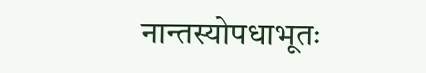नान्तस्योपधाभूतः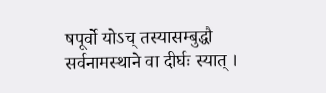षपूर्वो योऽच् तस्यासम्बुद्धौ सर्वनामस्थाने वा दीर्घः स्यात् ।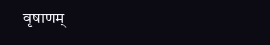वृषाणम्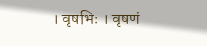। वृषभिः । वृषणं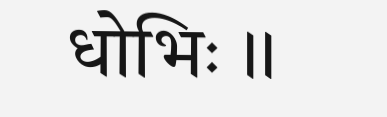धोभिः ।।